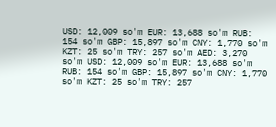USD: 12,009 so'm EUR: 13,688 so'm RUB: 154 so'm GBP: 15,897 so'm CNY: 1,770 so'm KZT: 25 so'm TRY: 257 so'm AED: 3,270 so'm USD: 12,009 so'm EUR: 13,688 so'm RUB: 154 so'm GBP: 15,897 so'm CNY: 1,770 so'm KZT: 25 so'm TRY: 257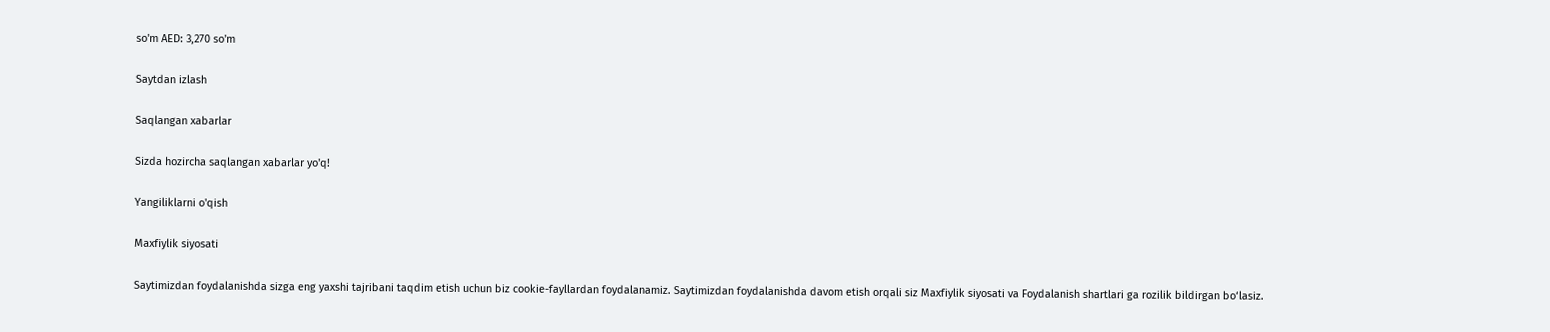so'm AED: 3,270 so'm

Saytdan izlash

Saqlangan xabarlar

Sizda hozircha saqlangan xabarlar yo'q!

Yangiliklarni o'qish

Maxfiylik siyosati

Saytimizdan foydalanishda sizga eng yaxshi tajribani taqdim etish uchun biz cookie-fayllardan foydalanamiz. Saytimizdan foydalanishda davom etish orqali siz Maxfiylik siyosati va Foydalanish shartlari ga rozilik bildirgan bo‘lasiz.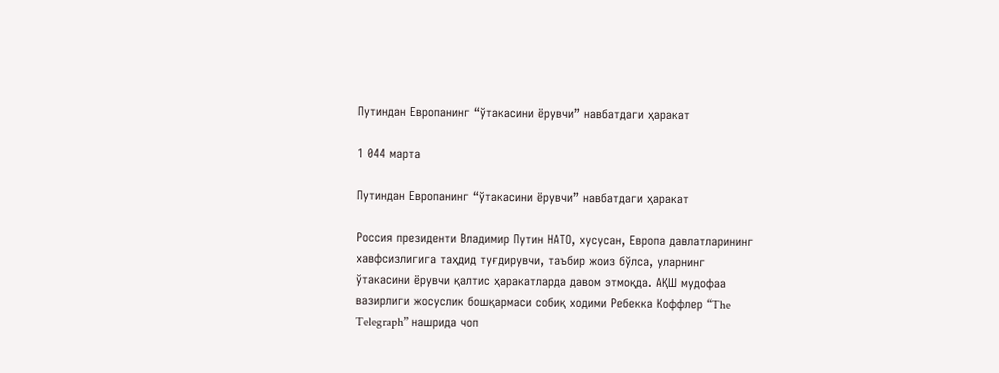Путиндан Европанинг “ўтакасини ёрувчи” навбатдаги ҳаракат

1 044 марта

Путиндан Европанинг “ўтакасини ёрувчи” навбатдаги ҳаракат

Россия президенти Владимир Путин НАТО, хусусан, Европа давлатларининг хавфсизлигига таҳдид туғдирувчи, таъбир жоиз бўлса, уларнинг ўтакасини ёрувчи қалтис ҳаракатларда давом этмоқда. АҚШ мудофаа вазирлиги жосуслик бошқармаси собиқ ходими Ребекка Коффлер “The Telegraph” нашрида чоп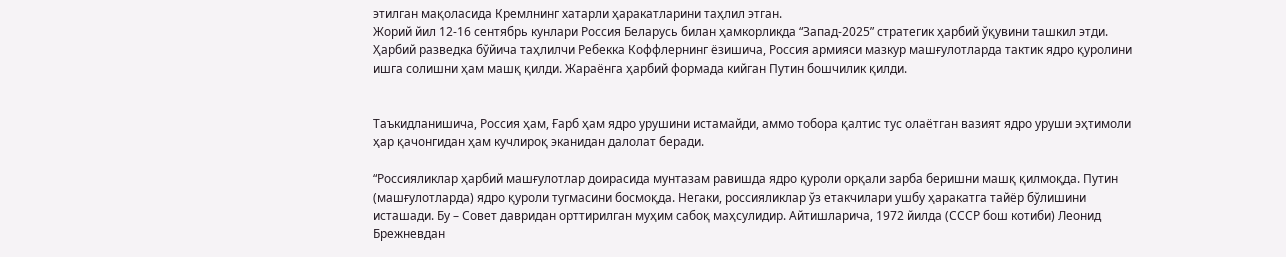этилган мақоласида Кремлнинг хатарли ҳаракатларини таҳлил этган.
Жорий йил 12-16 сентябрь кунлари Россия Беларусь билан ҳамкорликда “Запад-2025” стратегик ҳарбий ўқувини ташкил этди. Ҳарбий разведка бўйича таҳлилчи Ребекка Коффлернинг ёзишича, Россия армияси мазкур машғулотларда тактик ядро қуролини ишга солишни ҳам машқ қилди. Жараёнга ҳарбий формада кийган Путин бошчилик қилди.


Таъкидланишича, Россия ҳам, Ғарб ҳам ядро урушини истамайди, аммо тобора қалтис тус олаётган вазият ядро уруши эҳтимоли ҳар қачонгидан ҳам кучлироқ эканидан далолат беради.

“Россияликлар ҳарбий машғулотлар доирасида мунтазам равишда ядро қуроли орқали зарба беришни машқ қилмоқда. Путин (машғулотларда) ядро қуроли тугмасини босмоқда. Негаки, россияликлар ўз етакчилари ушбу ҳаракатга тайёр бўлишини исташади. Бу – Совет давридан орттирилган муҳим сабоқ маҳсулидир. Айтишларича, 1972 йилда (СССР бош котиби) Леонид Брежневдан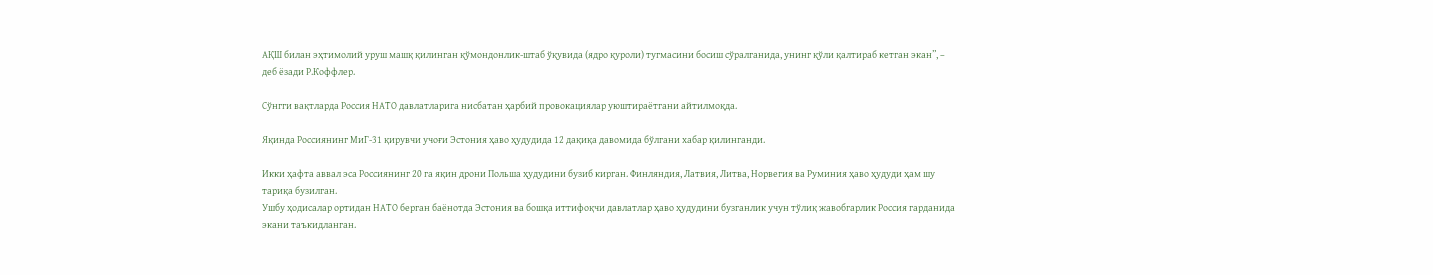АҚШ билан эҳтимолий уруш машқ қилинган қўмондонлик-штаб ўқувида (ядро қуроли) тугмасини босиш сўралганида, унинг қўли қалтираб кетган экан”, – деб ёзади Р.Коффлер.

Сўнгги вақтларда Россия НАТО давлатларига нисбатан ҳарбий провокациялар уюштираётгани айтилмоқда.

Яқинда Россиянинг МиГ-31 қирувчи учоғи Эстония ҳаво ҳудудида 12 дақиқа давомида бўлгани хабар қилинганди.

Икки ҳафта аввал эса Россиянинг 20 га яқин дрони Польша ҳудудини бузиб кирган. Финляндия, Латвия, Литва, Норвегия ва Руминия ҳаво ҳудуди ҳам шу тариқа бузилган.
Ушбу ҳодисалар ортидан НАТО берган баёнотда Эстония ва бошқа иттифоқчи давлатлар ҳаво ҳудудини бузганлик учун тўлиқ жавобгарлик Россия гарданида экани таъкидланган.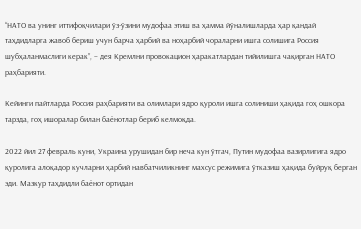“НАТО ва унинг иттифоқчилари ўз-ўзини мудофаа этиш ва ҳамма йўналишларда ҳар қандай таҳдидларга жавоб бериш учун барча ҳарбий ва ноҳарбий чораларни ишга солишига Россия шубҳаланмаслиги керак”, – дея Кремлни провокацион ҳаракатлардан тийилишга чақирган НАТО раҳбарияти.

Кейинги пайтларда Россия раҳбарияти ва олимлари ядро қуроли ишга солиниши ҳақида гоҳ ошкора тарзда, гоҳ ишоралар билан баёнотлар бериб келмоқда.

2022 йил 27 февраль куни, Украина урушидан бир неча кун ўтгач, Путин мудофаа вазирлигига ядро қуролига алоқадор кучларни ҳарбий навбатчиликнинг махсус режимига ўтказиш ҳақида буйруқ берган эди. Мазкур таҳдидли баёнот ортидан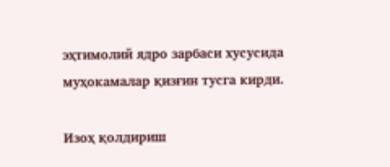эҳтимолий ядро зарбаси хусусида муҳокамалар қизғин тусга кирди.

Изоҳ қолдириш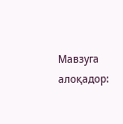Мавзуга алоқадор: